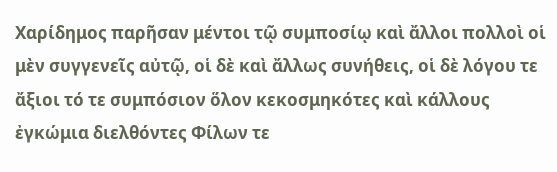Χαρίδημος παρῆσαν μέντοι τῷ συμποσίῳ καὶ ἄλλοι πολλοὶ οἱ μὲν συγγενεῖς αὐτῷ, οἱ δὲ καὶ ἄλλως συνήθεις, οἱ δὲ λόγου τε ἄξιοι τό τε συμπόσιον ὅλον κεκοσμηκότες καὶ κάλλους ἐγκώμια διελθόντες Φίλων τε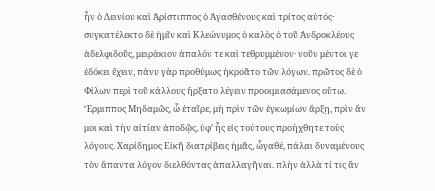ἦν ὁ Δεινίου καὶ Ἀρίστιππος ὁ Ἀγασθένους καὶ τρίτος αὐτός· συγκατέλεκτο δὲ ἡμῖν καὶ Κλεώνυμος ὁ καλὸς ὁ τοῦ Ἀνδροκλέους ἀδελφιδοῦς, μειράκιον ἁπαλόν τε καὶ τεθρυμμένον· νοῦν μέντοι γε ἐδόκει ἔχειν, πάνυ γὰρ προθύμως ἠκροᾶτο τῶν λόγων. πρῶτος δὲ ὁ Φίλων περὶ τοῦ κάλλους ἤρξατο λέγειν προοιμιασάμενος οὕτω. Ἕρμιππος Μηδαμῶς, ὦ ἑταῖρε, μὴ πρὶν τῶν ἐγκωμίων ἄρξῃ, πρὶν ἄν μοι καὶ τὴν αἰτίαν ἀποδῷς, ὑφ’ ἧς εἰς τούτους προήχθητε τοὺς λόγους. Χαρίδημος Εἰκῆ διατρίβεις ἡμᾶς, ὦγαθέ, πάλαι δυναμένους τὸν ἅπαντα λόγον διελθόντας ἀπαλλαγῆναι. πλὴν ἀλλὰ τί τις ἂν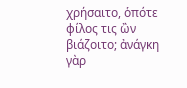χρήσαιτο, ὁπότε φίλος τις ὢν βιάζοιτο; ἀνάγκη γὰρ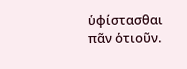ὑφίστασθαι πᾶν ὁτιοῦν.